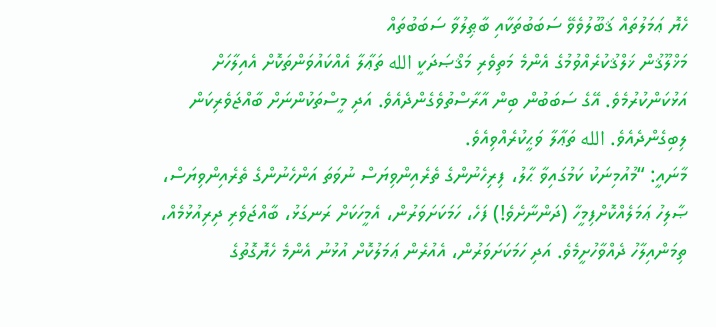ހެޔޮ ޢަމަލުތައް ޤަބޫލުވެވޭ ސަބަބުތަކާއި ބާޠިލުވާ ސަބަބުތައް
މަޚްލޫޤުން ޚަލްޤުކުރެއްވުމުގެ އެންމެ މަތިވެރި މަޤްޞަދަކީ الله ތަޢާލާ އެއްކައުވަންތަކޮށް އެއިލާހަށް އަޅުކަންކުރުމެވެ. އޭގެ ސަބަބުން ބިން އާރާސްތުވެގެންދެއެވެ. އަދި މީސްތަކުންނަށް ބާއްޖަވެރިކަން ލިބިގެންދެއެވެ. الله ތަޢާލާ ވަޙީކުރެއްވިއެވެ.
މާނައީ: “މުއުމިނަކު ކަމުގައިވާ ޙާލު، ފިރިހެނުންގެ ތެރެއިންވިޔަސް ނުވަތަ އަންހެނުންގެ ތެރެއިންވިޔަސް، ޞާލިހު ޢަމަލެއްކޮށްފިމީހާ (ދަންނާށެވެ!) ފަހެ، ހަމަކަށަވަރުން، އެމީހަކަށް ރަނގަޅު، ބާއްޖަވެރި ދިރިއުޅުމެއް، ތިމަންއިލާހު ދެއްވާހުށީމެވެ. އަދި ހަމަކަށަވަރުން، އެއުރެން ޢަމަލުކޮށް އުޅުނު އެންމެ ހެޔޮގޮތުގެ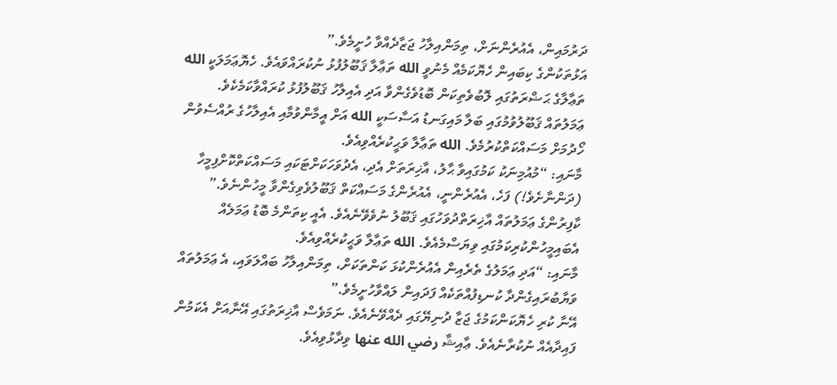ދަރުމައިން، އެއުރެންނަށް، ތިމަންއިލާހު ޖަޒާދެއްވާ ހުށީމެވެ.”
އަޅުތަކުންގެ ކިބައިން ހެޔޮކަމެއް މެނުވީ الله ތަޢާލާ ޤަބޫލުފުޅު ނުކުރައްވައެވެ. ހެޔޮޢަމަލަކީ الله ތަޢާލާގެ ޙަޟްރަތުގައި ލޮބުވެތިކަން ބޮޑުވެގެންވާ އަދި އެއިލާހު ޤަބޫލުފުޅު ކުރައްވާކަމެކެވެ.
ޢަމަލުތައް ޤަބޫލުވުމުގައި ބަލާ މައިގަނޑު އަސާސަކީ الله އަށް އީމާންވުމާއި އެއިލާހުގެ ރުއްސެވުން ހޯދުމަށް މަސައްކަތްކުރުމެވެ. الله ތަޢާލާ ވަޙީކުރެއްވިއެވެ.
މާނައި: “މުއުމިނަކު ކަމުގައިވާ ޙާލު، އާޚިރަތަށް އެދި، އެދުވަހަކަށްޓަކައި މަސައްކަތްކޮށްފިމީހާ (ދަންނާށެވެ!) ފަހެ، އެއުރެންނީ، އެއުރެންގެ މަސައްކަތް ޤަބޫލުވެވިގެންވާ މީހުންނެވެ.”
ކާފިރުންގެ ޢަމަލުތައް އާޚިރަތްދުވަހުގައި ޤަބޫލު ނުވެވޭނެއެވެ. އެއީ ކިތަންމެ ބޮޑު ޢަމަލެއް އެބައިމީހުންކުރިކަމުގައި ވިޔަސްމެއެވެ. الله ތަޢާލާ ވަޙީކުރެއްވިއެވެ.
މާނައި: “އަދި ޢަމަލުގެ ތެރެއިން އެއުރެންކުޅަ ކަންތަކަށް، ތިމަންއިލާހު ބައްލަވައި، އެ ޢަމަލުތައް ވަޔާބުރައިގެންދާ ކުނޑިފުއްތަކެއް ފަދައިން ލައްވާހުށީމެވެ.”
އޭނާ ކުރި ހެޔޮކަންކަމުގެ ޖަޒާ ދުނިޔޭގައި ދެއްވޭނެއެވެ. ނަމަވެސް އާޚިރަތުގައި އޭނާއަށް އެކަމުން ފައިދާއެއް ނުކުރާނެއެވެ. ޢާއިޝާ رضي الله عنها ވިދާޅުވިއެވެ.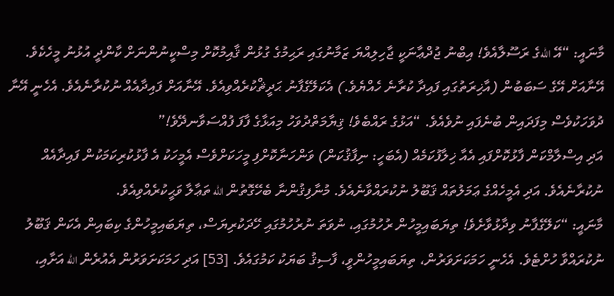މާނައީ: “އޭ اللهގެ ރަސޫލާއެވެ! އިބްނު ޖުދްޢާނަކީ ޖާހިލިއްޔަ ޒަމާނުގައި ރަޙިމުގެ ގުޅުން ޤާއިމުކޮށް މިސްކީނުންނަށް ކާންދީ އުޅުނު މީހެކެވެ. އޭނާއަށް އޭގެ ސަބަބުން (އާޚިރަތުގައި ފައިދާ ކުރާނެ ހެއްޔެވެ.) އެކަލޭގެފާނު ޙަދީޘްކުރެއްވިއެވެ. އޭނާއަށް ފައިދާއެއް ނުކުރާނެއެވެ. އެހެނީ އޭނާ ދުވަހަކުވެސް މިފަދައިން ބުނެފައި ނުވެއެވެ. “އަޅުގެ ރައްބެވެ! ޤިޔާމަތްދުވަހު މިއަޅާގެ ފާފަ ފުއްސަވާނދޭވެ!”
އަދި އިސްލާމްކަން ފާޅުކޮށްފައި އެއާ ޚިލާފުކަމެއް (އެބަހީ: ނިފާޤުކަން) ވަންހަނާކޮށްފި މީހަކަށްވެސް އެމީހަކު އެ ފާޅުކުރިކަމަކުން ފައިދާއެއް ނުކުރާނެއެވެ. އަދި އެމީހެއްގެ ޢަމަލުތައް ޤަބޫލު ނުކުރައްވާނެއެވެ. މުނާފިޤުންނާ ބެހޭގޮތުން الله ތަޢާލާ ވަޙީކުރެއްވިއެވެ.
މާނައީ: “ކަލޭގެފާނު ވިދާޅުވާށެވެ! ތިޔަބައިމީހުން ރުހުމުގައި، ނުވަތަ ނުރުހުމުގައި ހޭދަކުރިޔަސް، ތިޔަބައިމީހުންގެ ކިބައިން އެކަން ޤަބޫލު ނުކުރައްވާ ހުށްޓެވެ. އެހެނީ ހަމަކަށަވަރުން، ތިޔަބައިމީހުންވީ، ފާސިޤު ބަޔަކު ކަމުގައެވެ. [53] އަދި ހަމަކަށަވަރުން އެއުރެން الله އަށާއި،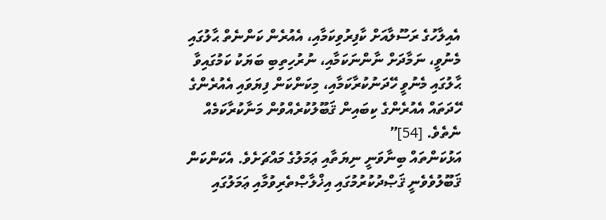އެއިލާހުގެ ރަސޫލާއަށް ކާފިރުވިކަމާއި، އެއުރެން ކަންނެތް ޙާލުގައި މެނުވީ، ނަމާދަށް ނާންނަކަމާއި، ނުރުހިތިބި ބަޔަކު ކަމުގައިވާ ޙާލުގައި މެނުވީ ހޭދަނުކުރާކަމާއި، މިކަންކަން ފިޔަވައި އެއުރެންގެ ހޭދަތައް އެއުރެންގެ ކިބައިން ޤަބޫލުކުރެއްވުން މަނާކުރާކަމެއް ނެތެވެ. [54]”
އަޅުކަންތައް ބިނާވަނީ ނިޔަތާއި ޢަމަލުގެ މައްޗަށެވެ. އެކަންކަން ޤަބޫލުވެވެނީ ޤަޞްދުކުރުމުގައި އިޚްލާޞްތެރިވުމާއި ޢަމަލުގައި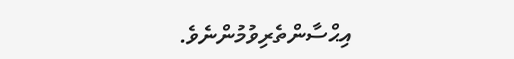އިޙްސާންތެރިވުމުންނެވެ.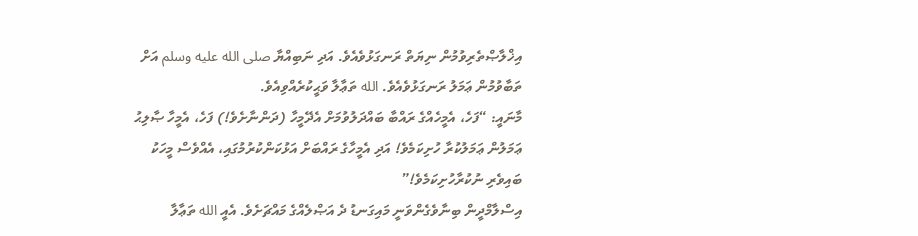އިޚްލާޞްތެރިވުމުން ނިޔަތް ރަނގަޅުވެއެވެ. އަދި ނަބިއްޔާ صلى الله عليه وسلم އަށް ތަބާވުމުން ޢަމަލު ރަނގަޅުވެއެވެ. الله ތަޢާލާ ވަޙީކުރެއްވިއެވެ.
މާނައީ: “ފަހެ، އެމީހެއްގެ ރައްބާ ބައްދަލުވުމަށް އެދޭމީހާ (ދަންނާށެވެ!) ފަހެ، އެމީހާ ޞާލިޙު ޢަމަލުން ޢަމަލުކުރާ ހުށިކަމެވެ! އަދި އެމީހާގެ ރައްބަށް އަޅުކަންކުރުމުގައި، އެއްވެސް މީހަކު ބައިވެރި ނުކުރާހުށިކަމެވެ!”
އިސްލާމްދީން ބިނާވެގެންވަނީ މައިގަނޑު ދެ އަޞްލެއްގެ މައްޗަށެވެ. އެއީ الله ތަޢާލާ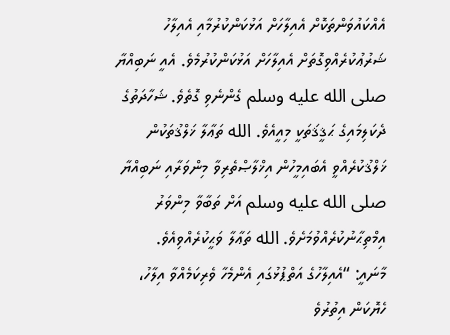އެއްކައުވަންތަކޮށް އެއިލާހަށް އަޅުކަންކުރުމާއި އެއިލާހު ޝަރުޢުކުރެއްވިގޮތަށް އެއިލާހަށް އަޅުކަންކުރުމެވެ. އެއީ ނަބިއްޔާ صلى الله عليه وسلم ގެންނެވި ގޮތެވެ. ޝަހާދަތުގެ ދެކަލިމައިގެ ޙަޤީޤަތަކީ މިއީއެވެ. الله ތަޢާލާ ޚަލްޤުތަކުން ޚަލްޤުކުރެއްވީ އެބައިމީހުން އިޚްލާޞްތެރިވާ މިންވަރާއި ނަބިއްޔާ صلى الله عليه وسلم އަށް ތަބާވާ މިންވަރު އިމްތިޙާނުކުރެއްވުމަށެވެ. الله ތަޢާލާ ވަޙީކުރެއްވިއެވެ.
މާނައީ: “އެއިލާހުގެ އަތްޕުޅުގައި އެންމެހާ ވެރިކަމެއްވާ އިލާހު، ހެޔޮކަން އިތުރުވެ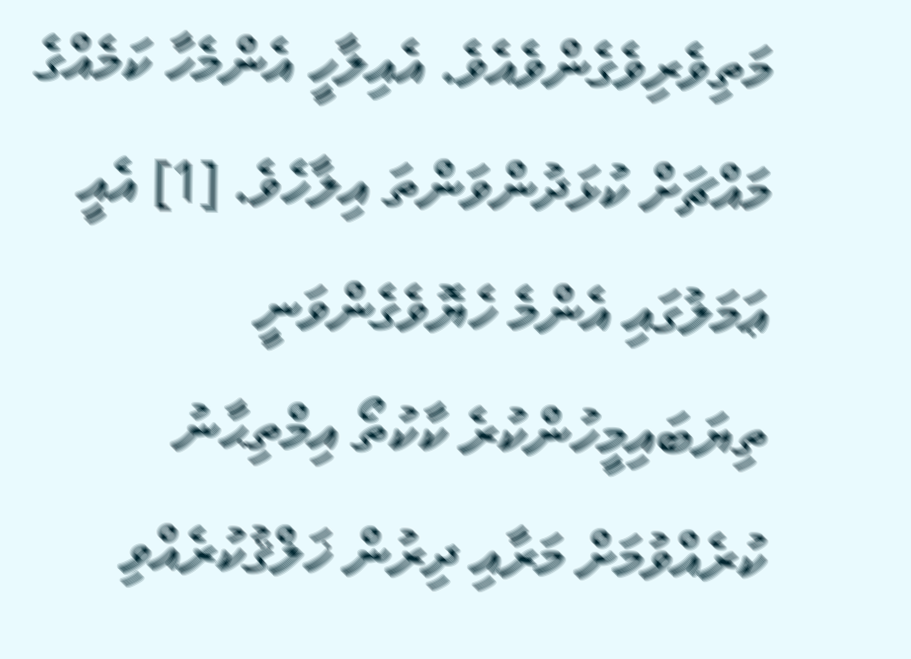މަތިވެރިވެގެންވެއެވެ. އެއިލާހީ އެންމެހާ ކަމެއްގެ މައްޗަށް ކުޅަދުންވަންތަ އިލާހެވެ. [1] އެއީ ޢަމަލުގައި އެންމެ ހެޔޮވެގެންވަނީ ތިޔަބައިމީހުންކުރެ ކާކުތޯ އިމްތިޙާނު ކުރެއްވުމަށް މަރާއި ދިރުން ޚަލްޤުކުރެއްވި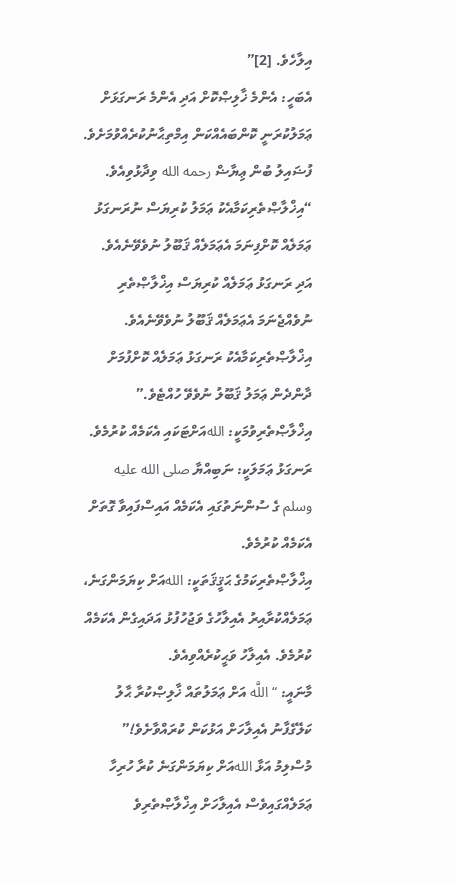އިލާހެވެ. [2]”
އެބަހީ: އެންމެ ޚާލިޞްކޮށް އަދި އެންމެ ރަނގަޅަށް ޢަމަލުކުރަނީ ކޮންބައެއްކަން އިމްތިޙާނުކުރެއްވުމަށެވެ.
ފުޟައިލު ބުން ޢިޔާޟް رحمه الله ވިދާޅުވިއެވެ.
“އިޚްލާޞްތެރިކަމާއެކު ޢަމަލު ކުރިޔަސް ނުރަނގަޅު ޢަމަލެއް ކޮށްފިނަމަ އެޢަމަލެއް ޤަބޫލު ނުވެވޭނެއެވެ. އަދި ރަނގަޅު ޢަމަލެއް ކުރިޔަސް އިޚްލާޞްތެރި ނުވެއްޖެނަމަ އެޢަމަލެއް ޤަބޫލު ނުވެވޭނެއެވެ. އިޚްލާޞްތެރިކަމާއެކު ރަނގަޅު ޢަމަލެއް ކޮށްފުމަށް ދާންދެން ޢަމަލު ޤަބޫލު ނުވެވޭ ހުއްޓެވެ.”
އިޚްލާޞްތެރިވުމަކީ: اللهއަށްޓަކައި އެކަމެއް ކުރުމެވެ.
ރަނގަޅު ޢަމަލަކީ: ނަބިއްޔާ صلى الله عليه وسلم ގެ ސުންނަތުގައި އެކަމެއް އައިސްފައިވާ ގޮތަށް އެކަމެއް ކުރުމެވެ.
އިޚްލާޞްތެރިކަމުގެ ޙަޤީޤަތަކީ: اللهއަށް ކިޔަމަންގަނެ، ޢަމަލެއްކުރާއިރު އެއިލާހުގެ ވަޖުހުފުޅު އަދައިގެން އެކަމެއް ކުރުމެވެ. އެއިލާހު ވަޙީކުރެއްވިއެވެ.
މާނައީ: “اللَّه އަށް ޢަމަލުތައް ޚާލިޞްކުރާ ޙާލު ކަލޭގެފާނު އެއިލާހަށް އަޅުކަން ކުރައްވާށެވެ!”
މުސްލިމު އަޅާ اللهއަށް ކިޔަމަންގަނެ ކުރާ ހުރިހާ ޢަމަލެއްގައިވެސް އެއިލާހަށް އިޚްލާޞްތެރިވެ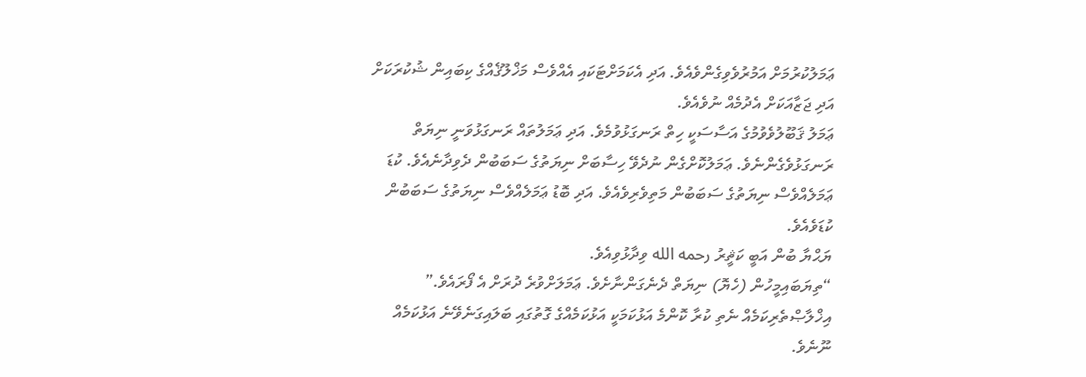ޢަމަލުކުރުމަށް އަމުރުވެވިގެންވެއެވެ. އަދި އެކަމަށްޓަކައި އެއްވެސް މަޚްލޫޤެއްގެ ކިބައިން ޝުކުރަކަށް އަދި ޖަޒާއަކަށް އެދުމެއް ނުވެއެވެ.
ޢަމަލު ޤަބޫލުވެވުމުގެ އަސާސަކީ ހިތް ރަނގަޅުވުމެވެ. އަދި ޢަމަލުތައް ރަނގަޅުވަނީ ނިޔަތް ރަނގަޅުވެގެންނެވެ. ޢަމަލުކޮށްގެން ނުދެވޭ ހިސާބަށް ނިޔަތުގެ ސަބަބުން ދެވިދާނެއެވެ. ކުޑަ ޢަމަލެއްވެސް ނިޔަތުގެ ސަބަބުން މަތިވެރިވެއެވެ. އަދި ބޮޑު ޢަމަލެއްވެސް ނިޔަތުގެ ސަބަބުން ކުޑަވެއެވެ.
ޔަޙްޔާ ބުން އަބީ ކަޘީރު رحمه الله ވިދާޅުވިއެވެ.
“ތިޔަބައިމީހުން (ހެޔޮ) ނިޔަތް ދެނެގަންނާށެވެ. ޢަމަލަށްވުރެ ދުރަށް އެ ފޯރައެވެ.”
އިޚްލާޞްތެރިކަމެއް ނެތި ކުރާ ކޮންމެ އަޅުކަމަކީ އަޅުކަމެއްގެ ގޮތުގައި ބަލައިގަނެވޭނެ އަޅުކަމެއް ނޫނެވެ.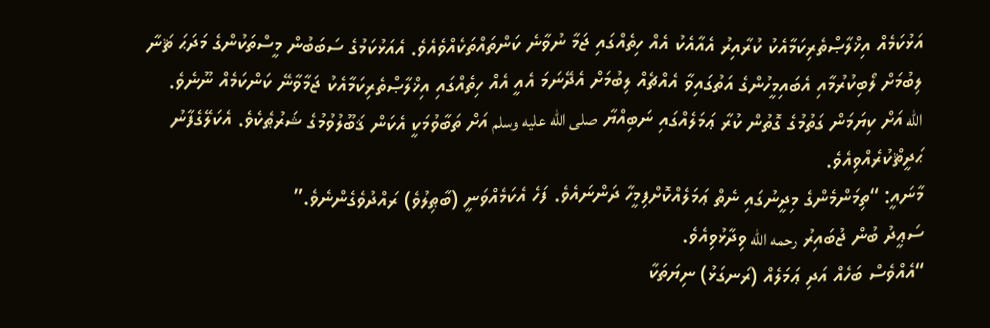އަޅުކަމެއް އިޚްލާޞްތެރިކަމާއެކު ކުރާއިރު އެއާއެކު އެއް ހިތެއްގައި ޖަމާ ނުވާނެ ކަންތައްތަކެއްވެއެވެ. އެއަޅުކަމުގެ ސަބަބުން މީސްތަކުންގެ މަދަޙަ ޘަނާ ލިބުމަށް ލޯބިކުރުމާއި އެބައިމީހުންގެ އަތުގައިވާ އެއްޗެއް ލިބުމަށް އެދޭނަމަ އެއީ އެއް ހިތެއްގައި އިޚްލާޞްތެރިކަމާއެކު ޖަމާވާނޭ ކަންކަމެއް ނޫނެވެ.
الله އަށް ކިޔަމަން ގަތުމުގެ ގޮތުން ކުރާ ޢަމަލެއްގައި ނަބިއްޔާ صلى الله عليه وسلم އަށް ތަބާވުމަކީ އެކަން ޤަބޫލުވުމުގެ ޝަރުޠެކެވެ. އެކަލޭގެފާނު ޙަދީޘްކުރެއްވިއެވެ.
މާނައީ: “ތިމަންމެންގެ މިދީނުގައި ނެތް ޢަމަލެއްކޮށްފިމީހާ ދަންނައެވެ. ފަހެ އެކަމެއްވަނީ (ބާޠިލުވެ) ރައްދުވެގެންނެވެ.”
ސަޢީދު ބުން ޖުބައިރު رحمه الله ވިދާޅުވިއެވެ.
“އެއްވެސް ބަހެއް އަދި ޢަމަލެއް (ރަނގަޅު) ނިޔަތަކާ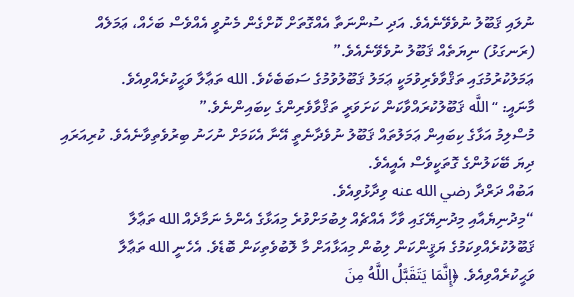ނުލައި ޤަބޫލު ނުވެވޭނެއެވެ. އަދި ސުންނަތާ އެއްގޮތަށް ކޮށްގެން މެނުވީ އެއްވެސް ބަހެއް، ޢަމަލެއް (ރަނގަޅު) ނިޔަތެއް ޤަބޫލު ނުވެވޭނެއެވެ.”
ޢަމަލުކުރުމުގައި ތަޤްވާވެރިވުމަކީ ޢަމަލު ޤަބޫލުވުމުގެ ސަބަބެކެވެ. الله ތަޢާލާ ވަޙީކުރެއްވިއެވެ.
މާނައީ: “اللَّه ޤަބޫލުކުރައްވާކަން ކަށަވަރީ ތަޤްވާވެރިންގެ ކިބައިންނެވެ.”
މުސްލިމު އަޅާގެ ކިބައިން ޢަމަލުތައް ޤަބޫލު ނުވެދާނެތީ އޭނާ އެކަމަށް ނުހަނު ބިރުވެތިވާނެއެވެ. ކުރިއަރައި ދިޔަ ބޭކަލުންގެ ގޮތަކީވެސް އެއީއެވެ.
އަބުއް ދަރްދާ رضي الله عنه ވިދާޅުވިއެވެ.
“މިދުނިޔެއާއި މިދުނިޔޭގައި ވާހާ އެއްޗެއް ލިބުމަށްވުރެ މިއަޅާގެ އެންމެ ނަމާދެއް الله ތަޢާލާ ޤަބޫލުކުރެއްވިކަމުގެ ޔަޤީންކަން ލިބުން މިއަޅާއަށް މާ ލޮބުވެތިކަން ބޮޑެވެ. އެހެނީ الله ތަޢާލާ ވަޙީކުރެއްވިއެވެ. ﴿إِنَّمَا يَتَقَبَّلُ اللَّهُ مِنَ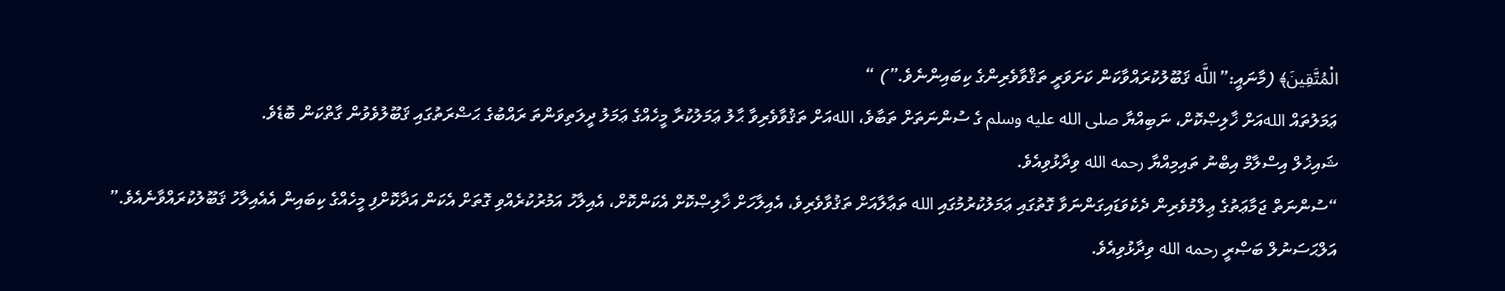الْمُتَّقِينَ﴾ (މާނައީ:”اللَّه ޤަބޫލުކުރައްވާކަން ކަށަވަރީ ތަޤްވާވެރިންގެ ކިބައިންނެވެ.”) “
ޢަމަލުތައް اللهއަށް ޚާލިޞްކޮށް، ނަބިއްޔާ صلى الله عليه وسلم ގެ ސުންނަތަށް ތަބާވެ، اللهއަށް ތަޤުވާވެރިވާ ޙާލު ޢަމަލުކުރާ މީހެއްގެ ޢަމަލު ދީލަތިވަންތަ ރައްބުގެ ޙަޟްރަތުގައި ޤަބޫލުވެވުން ގާތްކަން ބޮޑެވެ.
ޝައިޚުލް އިސްލާމް އިބްނު ތައިމިއްޔާ رحمه الله ވިދާޅުވިއެވެ.
“ސުންނަތް ޖަމާޢަތުގެ ޢިލްމުވެރިން ދެކެވަޑައިގަންނަވާ ގޮތުގައި ޢަމަލުކުރުމުގައި الله ތަޢާލާއަށް ތަޤުވާވެރިވެ، އެއިލާހަށް ޚާލިޞްކޮށް އެކަންކޮށް، އެއިލާހު އަމުރުކުރެއްވި ގޮތަށް އެކަން އަދާކޮށްފި މީހެއްގެ ކިބައިން އެއެއިލާހު ޤަބޫލުކުރައްވާނެއެވެ.”
އަލްޙަސަނުލް ބަޞްރީ رحمه الله ވިދާޅުވިއެވެ.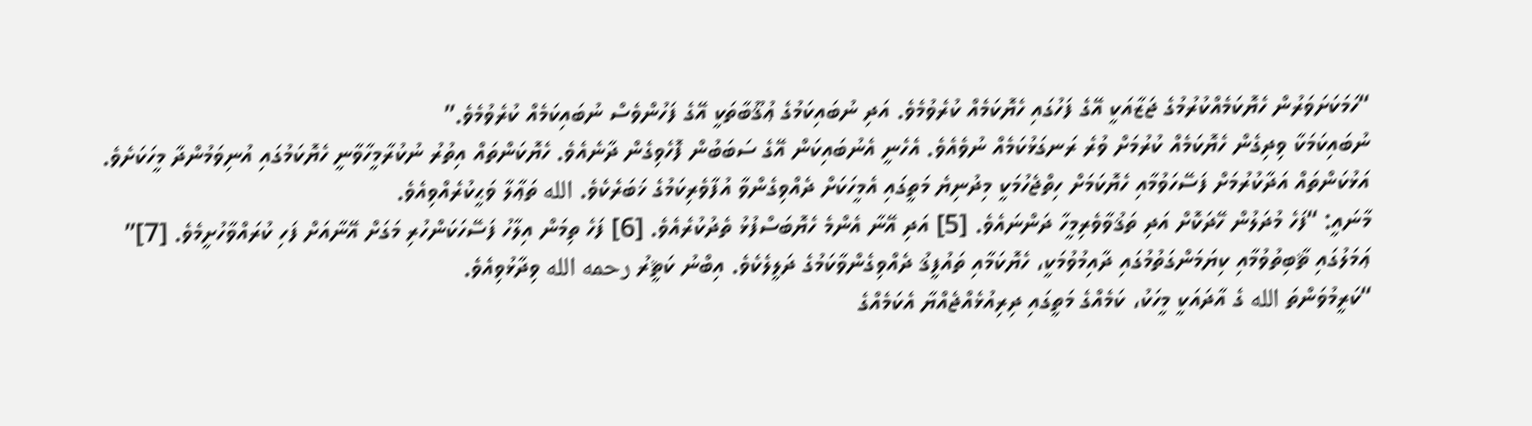“ހަމަކަށަވަރުން ހެޔޮކަމެއްކުރުމުގެ ޖަޒާއަކީ އޭގެ ފަހުގައި ހެޔޮކަމެއް ކުރެވުމެވެ. އަދި ނުބައިކަމުގެ ޢުޤޫބާތަކީ އޭގެ ފަހުންވެސް ނުބައިކަމެއް ކުރެވުމެވެ.”
ނުބައިކަމަކާ ވިދިގެން ހެޔޮކަމެއް ކުރުމަށް ވުރެ ރަނގަޅުކަމެއް ނުވެއެވެ. އެހެނީ އެނުބައިކަން އޭގެ ސަބަބުން ފޮހެވިގެން ދާނެއެވެ. ހެޔޮކަންތައް އިތުރު ނުކުރާމީހާވާނީ ހެޔޮކަމުގައި އުނިވަމުންދާ މީހަކަށެވެ.
އަޅުކަންތައް އަދާކުރުމަށް ފަސޭހަވުމާއި ހެޔޮކަމަށް ހިތްޖެހުމަކީ މިދުނިޔެ މަތީގައި އެމީހަކަށް ދެއްވިގެންވާ އުފާވެރިކަމުގެ ޚަބަރެކެވެ. الله ތަޢާލާ ވަޙީކުރެއްވިއެވެ.
މާނައީ: “ފަހެ މުދަލުން ހޭދަކޮށް އަދި ތަޤުވާވެރިމީހާ ދަންނައެވެ. [5] އަދި އޭނާ އެންމެ ހެޔޮބަސްފުޅު ތެދުކުރެއެވެ. [6] ފަހެ ތިމަން އިލާހު ފަސޭހަކަންހުރި މަގަށް އޭނާއަށް ފަހި ކުރައްވާހުށީމެވެ. [7]”
ޢަމަލުގައި ޘާބިތުވުމާއި ކިޔަމަންގަތުމުގައި ދާއިމުވުމަކީ، ހެޔޮކަމާއި ތައުފީޤު ދެއްވިގެންވާކަމުގެ ދަލީލެކެވެ. އިބްނު ކަޘީރު رحمه الله ވިދާޅުވިއެވެ.
“ކަރީމުވަންތަ الله ގެ އާދައަކީ މީހަކު، ކަމެއްގެ މަތީގައި ދިރިއުޅެއްޖެއްޔާ އެކަމެއްގެ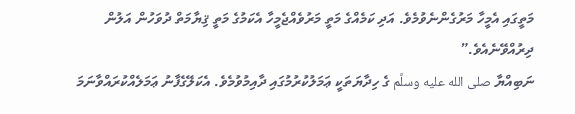މަތީގައި އެމީހާ މަރުގެންނެވުމެވެ. އަދި ކަމެއްގެ މަތީ މަރުވެއްޖެމީހާ އެކަމުގެ މަތީ ޤިޔާމަތް ދުވަހުން އަލުން ދިރުއްވޭނެއެވެ.”
ނަބިއްޔާ صلى الله عليه وسلَّم ގެ ހިދާޔަތަކީ ޢަމަލުކުރުމުގައި ދާއިމުވުމެވެ. އެކަލޭގެފާނު ޢަމަލެއްކުރައްވާނަމަ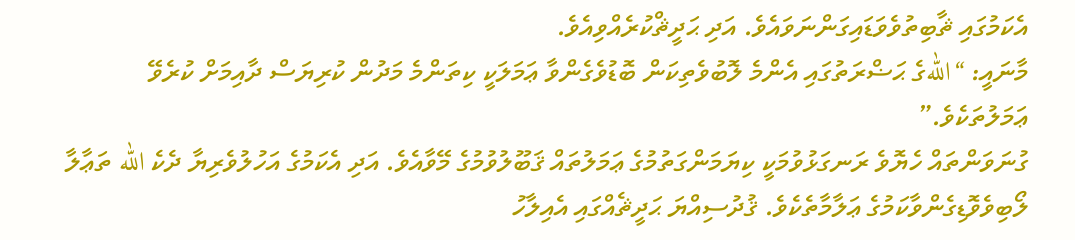އެކަމުގައި ޘާބިތުވެވަޑައިގަންނަވައެވެ. އަދި ޙަދީޘްކުރެއްވިއެވެ.
މާނައީ: “اللهގެ ޙަޟްރަތުގައި އެންމެ ލޮބުވެތިކަން ބޮޑުވެގެންވާ ޢަމަލަކީ ކިތަންމެ މަދުން ކުރިޔަސް ދާއިމަށް ކުރެވޭ ޢަމަލުތަކެވެ.”
ގުނަވަންތައް ހެޔޮވެ ރަނގަޅުވުމަކީ ކިޔަމަންގަތުމުގެ ޢަމަލުތައް ޤަބޫލުވުމުގެ މޭވާއެވެ. އަދި އެކަމުގެ އަހުލުވެރިޔާ ދެކެ الله ތަޢާލާ ލޯބިވެވޮޑިގެންވާކަމުގެ ޢަލާމާތެކެވެ. ޤުދުސިއްޔަ ޙަދީޘެއްގައި އެއިލާހު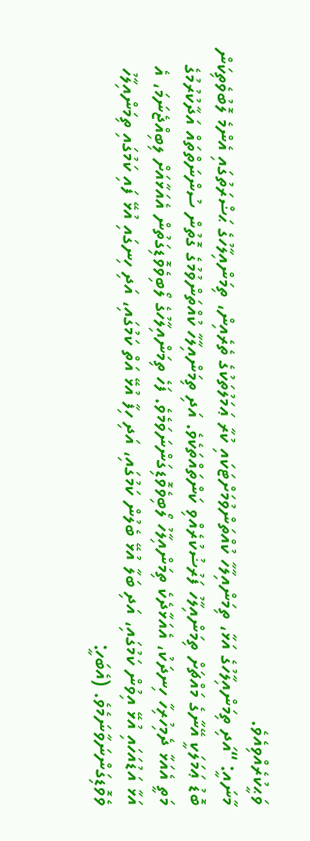ވަޙީކުރެއްވިއެވެ.
މާނައީ: “އަދި ތިމަންއިލާހުގެ އަޅާ، ތިމަންއިލާހާ ކުއްތަންވުމަށްޓަކައި ކުރާ ޢަމަލުތަކުގެ ތެރެއިން، ތިމަންއިލާހުގެ ޙަޟްރަތުގައި އެންމެ ލޮބުވެތިކަން ބޮޑު ޢަމަލަކީ އޭނާގެ މައްޗަށް ތިމަންއިލާހު ފަރުޟުކުރެއްވި ކަންތައްތަކެވެ. އަދި ތިމަންއިލާހާ ކުއްތަންވުމުގެ ގޮތުން ސުންނަތްތައް އަދާކުރުމުގެ މަތީ އެއަޅާ ދެމިހުރިހާ ހިނދަކު، އެއަޅާދެކެ ތިމަންއިލާހު ލޯބިވެވޮޑިގަންނަވަމެވެ. ފަހެ ތިމަންއިލާހުގެ ލޯބިވެވޮޑިގަތުން އެއަޅާއަށް ލިބިއްޖެނަމަ، އެ އަޅާ އަޑުއަހައި އުޅޭ އިވުން ކަމުގައި، އަދި ބަލާ އުޅޭ ބެލުން ކަމުގައި، އަދި ހިފާ އުޅޭ އަތް ކަމުގައި، އަދި ހިނގައި އުޅޭ ފައި ކަމުގައި ތިމަންއިލާހު ވެވޮޑިގަންނަވާނަމެވެ. (އެބަހީ: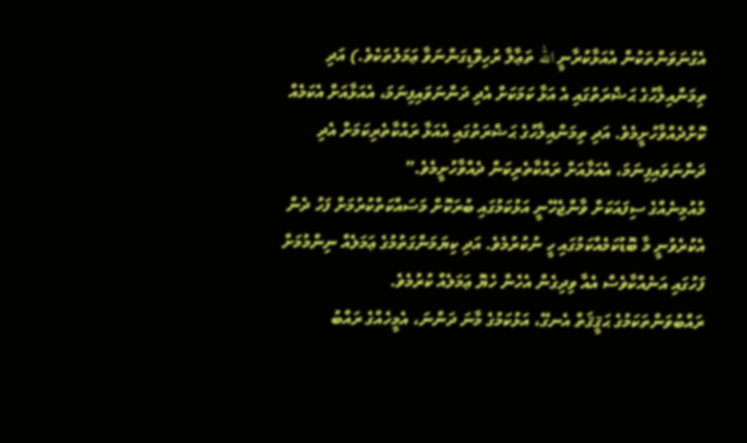އެގުނަވަންތަކުން އެއަޅާކުރާނީ الله ތަޢާލާ ރުހިވޮޑިގަންނަވާ ޢަމަލުތަކެވެ.) އަދި ތިމަންއިލާހުގެ ޙަޟްރަތުގައި އެ އަޅާ ކަމަކަށް އެދި ދަންނަވައިފިނަމަ، އެއަޅާއަށް އެކަމެއް ކޮށްދެއްވާހުށީމެވެ. އަދި ތިމަންއިލާހުގެ ޙަޟްރަތުގައި އެއަޅާ ރައްކާތެރިކަމަށް އެދި ދަންނަވައިފިނަމަ، އެއަޅާއަށް ރައްކާތެރިކަން ދެއްވާހުށީމެވެ.”
މުއުމިނެއްގެ ސިފައަކަށް ވާންޖެހޭނީ އަޅުކަމުގައި ބުރަކޮށް މަސައްކަތްކުރުމަށް ފަހު ދެން އެކުރެވުނީ މާ ބޮޑުކަމެއްކަމުގައި ހީ ނުކުރުމެވެ. އަދި ކިޔަމަންގަތުމުގެ ޢަމަލެއް ނިންމުމަށް ފަހުގައި އަނެއްކާވެސް އެއާ ވިދިގެން އެހެން ހެޔޮ ޢަމަލެއް ކުރުމެވެ.
ރައްބުވަންތަކަމުގެ ޙަޤީޤަތް އެނގޭ، އަޅުކަމުގެ މާނަ ދަންނަ، އެމީހެއްގެ ރައްބު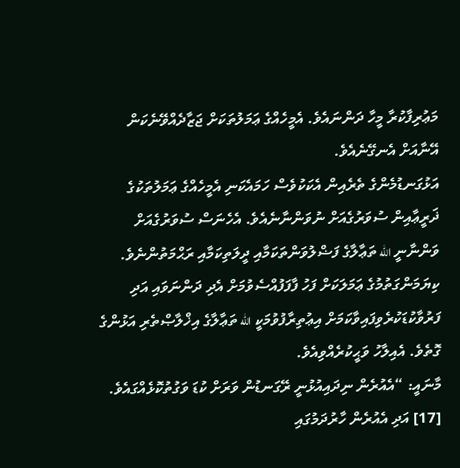މަޢުރިފާކުރާ މީހާ ދަންނައެވެ. އެމީހެއްގެ ޢަމަލުތަކަށް ޖަޒާދެއްވޭނެކަން އޭނާއަށް އެނގޭނެއެވެ.
އަޅުގަނޑުމެންގެ ތެރެއިން އެކަކުވެސް ހަމައެކަނި އެމީހެއްގެ ޢަމަލުތަކުގެ ޛަރީޢާއިން ސުވަރުގެއަށް ނުވަންނާނެއެވެ. އެހެނަސް ސުވަރުގެއަށް ވަންނާނީ الله ތަޢާލާގެ ފަޟްލުވަންތަކަމާއި ދީލަތިކަމާއި ރަޙްމަތުންނެވެ.
ކިޔަމަންގަތުމުގެ ޢަމަލަކަށް ފަހު ފާފަފުއްސެވުމަށް އެދި ދަންނަވައި އަދި ފަރުވާކުޑަކުރެވިފައިވާކަމަށް އިޢުތިރާފުވުމަކީ الله ތަޢާލާގެ އިޚްލާޞްތެރި އަޅުންގެ ގޮތެވެ. އެއިލާހު ވަޙީކުރެއްވިއެވެ.
މާނައީ: “އެއުރެން ނިދައިއުޅުނީ ރޭގަނޑުން ވަރަށް ކުޑަ ވަގުތުކޮޅެއްގައެވެ. [17] އަދި އެއުރެން ހާރުދަމުގައި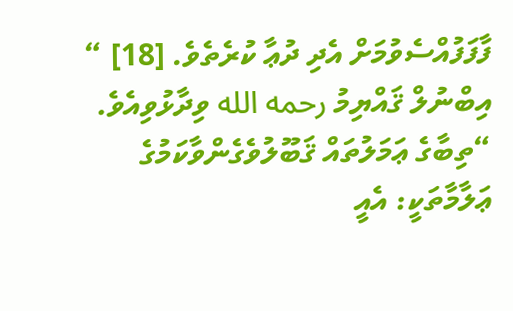ފާފަފުއްސެވުމަށް އެދި ދުޢާ ކުރެތެވެ. [18] “
އިބްނުލް ޤައްޔިމު رحمه الله ވިދާޅުވިއެވެ.
“ތިބާގެ ޢަމަލުތައް ޤަބޫލުވެގެންވާކަމުގެ ޢަލާމާތަކީ: އެއީ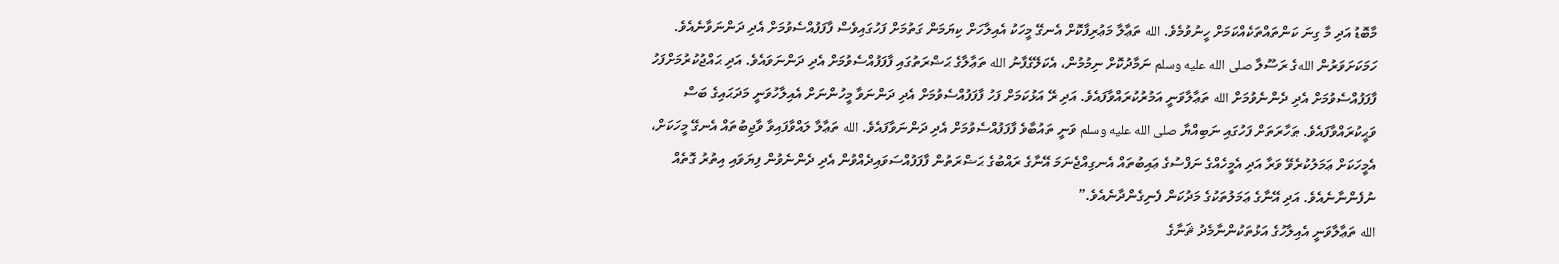މާބޮޑު އަދި މާ ގިނަ ކަންތައްތަކެއްކަމަށް ހީނުވުމެވެ. الله ތަޢާލާ މަޢުރިފާކޮށް އެނގޭ މީހަކު އެއިލާހަށް ކިޔަމަން ގަތުމަށް ފަހުގައިވެސް ފާފަފުއްސެވުމަށް އެދި ދަންނަވާނެއެވެ. ހަމަކަށަވަރުން اللهގެ ރަސޫލާ صلى الله عليه وسلم ނަމާދުކޮށް ނިމުމުން، އެކަލޭގެފާނު الله ތަޢާލާގެ ޙަޟްރަތުގައި ފާފަފުއްސެވުމަށް އެދި ދަންނަވައެވެ. އަދި ޙައްޖުކުރުމަށްފަހު ފާފަފުއްސެވުމަށް އެދި ދެންނެވުމަށް الله ތަޢާލާވަނީ އަމުރުކުރައްވާފައެވެ. އަދި ރޭ އަޅުކަމަށް ފަހު ފާފަފުއްސެވުމަށް އެދި ދަންނަވާ މީހުންނަށް އެއިލާހުވަނީ މަދަޙައިގެ ބަސް ވަޙީކުރައްވާފައެވެ. ޠަހާރަތަށް ފަހުގައި ނަބިއްޔާ صلى الله عليه وسلم ވަނީ ތައުބާވެ ފާފަފުއްސެވުމަށް އެދި ދަންނަވާފައެވެ. الله ތަޢާލާ ލައްވާފައިވާ ވާޖިބުތައް އެނގޭ މީހަކަށް، އެމީހަކަށް ޢަމަލުކުރެވޭ ވަރާ އަދި އެމީހެއްގެ ނަފްސުގެ ޢައިބުތައް އެނގިއްޖެނަމަ އޭނާގެ ރައްބުގެ ޙަޟްރަތުން ފާފަފުއްސަވައިދެއްވުން އެދި ދެންނެވުން ފިޔަވައި އިތުރު ގޮތެއް ނުފެންނާނެއެވެ. އަދި އޭނާގެ ޢަމަލުތަކުގެ މަދުކަން ފެނިގެންދާނެއެވެ.”
الله ތަޢާލާވަނީ އެއިލާހުގެ އަޅުތަކުންނާމެދު ޘަނާގެ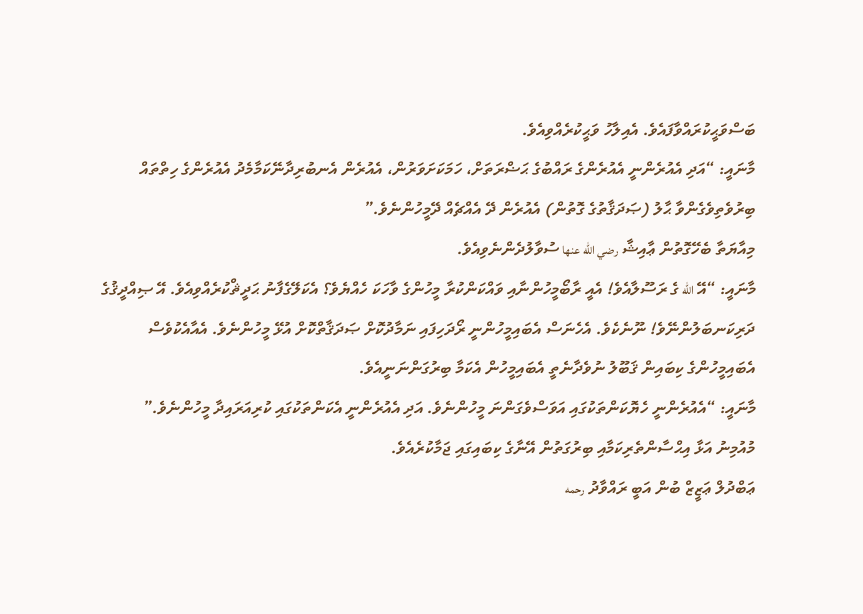ބަސްވަޙީކުރައްވާފައެވެ. އެއިލާހު ވަޙީކުރެއްވިއެވެ.
މާނައީ: “އަދި އެއުރެންނީ އެއުރެންގެ ރައްބުގެ ޙަޟްރަތަށް، ހަމަކަށަވަރުން، އެއުރެން އެނބުރިދާނޭކަމާމެދު އެއުރެންގެ ހިތްތައް ބިރުވެތިވެގެންވާ ޙާލު (ޞަދަޤާތުގެ ގޮތުން) އެއުރެން ދޭ އެއްޗެއް ދޭމީހުންނެވެ.”
މިއާޔަތާ ބެހޭގޮތުން ޢާއިޝާ رضي الله عنها ސުވާލުދެންނެވިއެވެ.
މާނައީ: “އޭ الله ގެ ރަސޫލާއެވެ! އެއީ ރާބޯމީހުންނާއި ވައްކަންކުރާ މީހުންގެ ވާހަކަ ހެއްޔެވެ؟ އެކަލޭގެފާނު ޙަދީޘްކުރެއްވިއެވެ. އޭ ޞިއްދީޤުގެ ދަރިކަނބަލުންނޭވެ! ނޫނެކެވެ. އެހެނަސް އެބައިމީހުންނީ ރޯދަހިފައި ނަމާދުކޮށް ޞަދަޤާތްކޮށް އުޅޭ މީހުންނެވެ. އެއާއެކުވެސް އެބައިމީހުންގެ ކިބައިން ޤަބޫލު ނުވެދާނެތީ އެބައިމީހުން އެކަމާ ބިރުގަންނަނީއެވެ.
މާނައީ: “އެއުރެންނީ ހެޔޮކަންތަކުގައި އަވަސްވެގަންނަ މީހުންނެވެ. އަދި އެއުރެންނީ އެކަންތަކުގައި ކުރިއަރައިދާ މީހުންނެވެ.”
މުއުމިނު އަޅާ އިޙްސާންތެރިކަމާއި ބިރުގަތުން އޭނާގެ ކިބައިގައި ޖަމާކުރެއެވެ.
ޢަބްދުލް ޢަޒީޒް ބުން އަބީ ރައްވާދު رحمه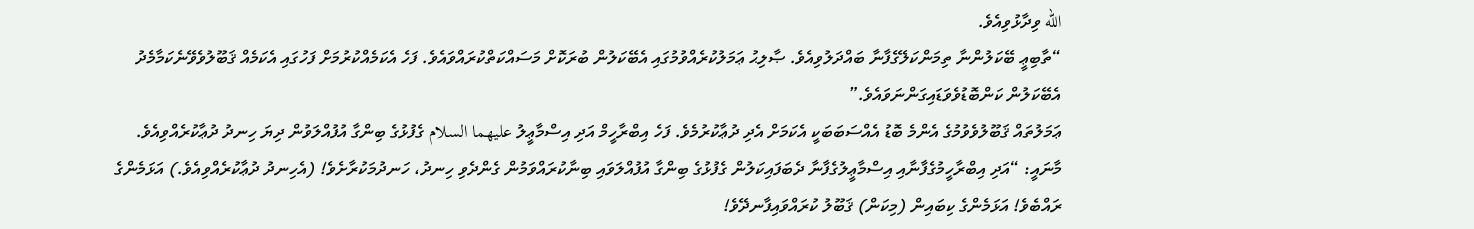الله ވިދާޅުވިއެވެ.
“ތާބިޢީ ބޭކަލުންނާ ތިމަންކަލޭގެފާނާ ބައްދަލުވިއެވެ. ޞާލިޙު ޢަމަލުކުރެއްވުމުގައި އެބޭކަލުން ބުރަކޮށް މަސައްކަތްކުރައްވައެވެ. ފަހެ އެކަމެއްކުރުމަށް ފަހުގައި އެކަމެއް ޤަބޫލުވެވޭނެކަމާމެދު އެބޭކަލުން ކަންބޮޑުވެވަޑައިގަންނަވައެވެ.”
ޢަމަލުތައް ޤަބޫލުވެވުމުގެ އެންމެ ބޮޑު އެއްސަބަބަކީ އެކަމަށް އެދި ދުޢާކުރުމެވެ. ފަހެ އިބްރާހީމް އަދި އިސްމާޢީލު عليهما السلام ގެފުޅުގެ ބިންގާ އުފުއްލަވުން ދިޔަ ހިނދު ދުޢާކުރެއްވިއެވެ.
މާނައީ: “އަދި އިބްރާހީމުގެފާނާއި އިސްމާޢީލުގެފާނާ ދެބަފައިކަލުން ގެފުޅުގެ ބިންގާ އުފުއްލަވައި ބިނާކުރައްވަމުން ގެންދެވި ހިނދު، ހަނދުމަކުރާށެވެ! (އެހިނދު ދުޢާކުރެއްވިއެވެ.) އަޅަމެންގެ ރައްބެވެ! އަޅަމެންގެ ކިބައިން (މިކަން) ޤަބޫލު ކުރައްވައިފާނދޭވެ!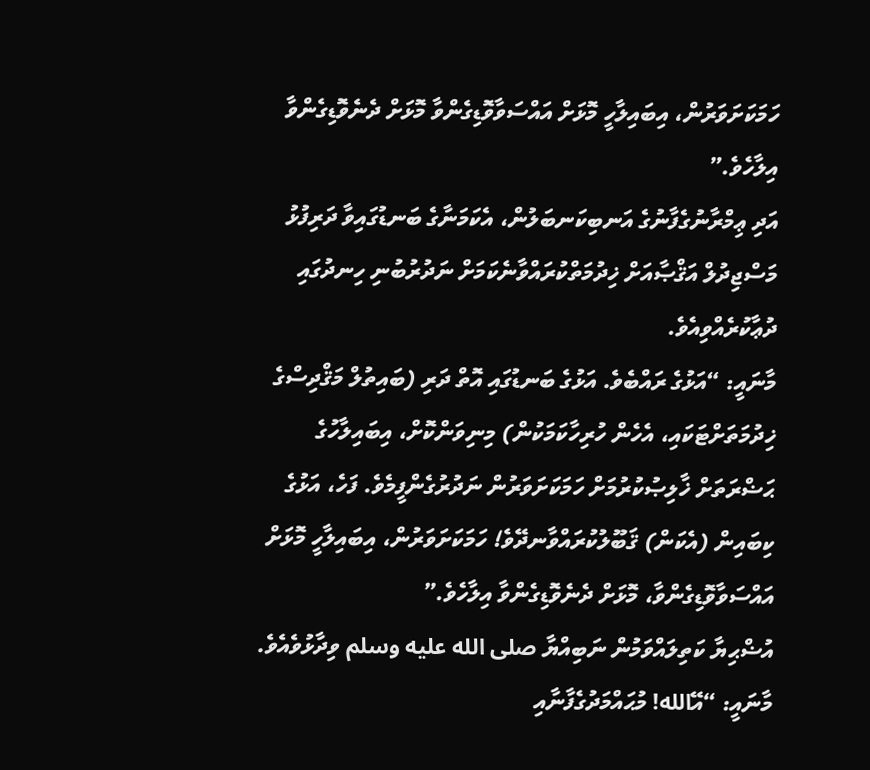ހަމަކަށަވަރުން، އިބައިލާހީ މޮޅަށް އައްސަވާވޮޑިގެންވާ މޮޅަށް ދެނެވޮޑިގެންވާ އިލާހެވެ.”
އަދި ޢިމްރާނުގެފާނުގެ އަނބިކަނބަލުން، އެކަމަނާގެ ބަނޑުގައިވާ ދަރިފުޅު މަސްޖިދުލް އަޤްޞާއަށް ޚިދުމަތްކުރައްވާނެކަމަށް ނަދުރުބުނި ހިނދުގައި ދުޢާކުރެއްވިއެވެ.
މާނައީ: “އަޅުގެ ރައްބެވެ. އަޅުގެ ބަނޑުގައި އޮތް ދަރި (ބައިތުލް މަޤްދިސްގެ ޚިދުމަތަށްޓަކައި، އެހެން ހުރިހާކަމަކުން) މިނިވަންކޮށް، އިބައިލާހުގެ ޙަޟްރަތަށް ޚާލިޞުކުރުމަށް ހަމަކަށަވަރުން ނަދުރުގެންފީމެވެ. ފަހެ، އަޅުގެ ކިބައިން (އެކަން) ޤަބޫލުކުރައްވާނދޭވެ! ހަމަކަށަވަރުން، އިބައިލާހީ މޮޅަށް އައްސަވާވޮޑިގެންވާ، މޮޅަށް ދެނެވޮޑިގެންވާ އިލާހެވެ.”
އުޟްޙިޔާ ކަތިލައްވަމުން ނަބިއްޔާ صلى الله عليه وسلم ވިދާޅުވެއެވެ.
މާނައީ: “އޭالله! މުޙައްމަދުގެފާނާއި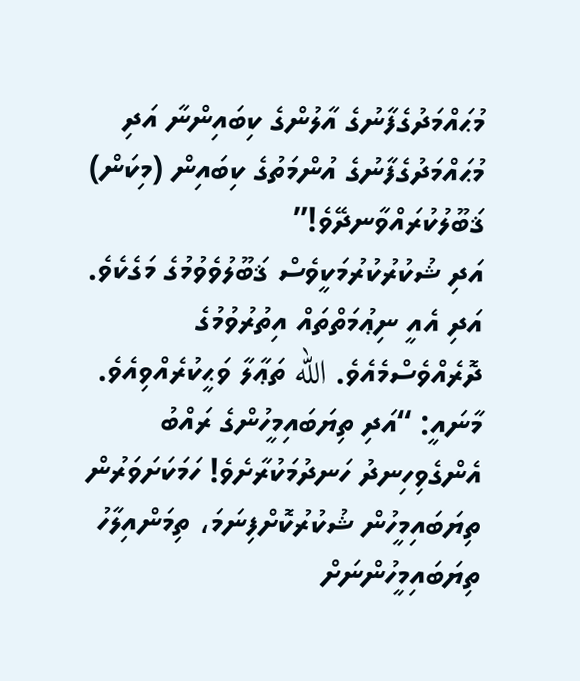މުޙައްމަދުގެފާނުގެ އާލުންގެ ކިބައިންނާ އަދި މުޙައްމަދުގެފާނުގެ އުންމަތުގެ ކިބައިން (މިކަން) ޤަބޫލުކުރައްވާނދޭވެ!”
އަދި ޝުކުރުކުރުމަކީވެސް ޤަބޫލުވެވުމުގެ މަގެކެވެ. އަދި އެއީ ނިޢުމަތްތައް އިތުރުވުމުގެ ދޮރެއްވެސްމެއެވެ. الله ތަޢާލާ ވަޙީކުރެއްވިއެވެ.
މާނައީ: “އަދި ތިޔަބައިމީހުންގެ ރައްބު އެންގެވިހިނދު ހަނދުމަކުރާށެވެ! ހަމަކަށަވަރުން ތިޔަބައިމީހުން ޝުކުރުކޮށްފިނަމަ، ތިމަންއިލާހު ތިޔަބައިމީހުންނަށް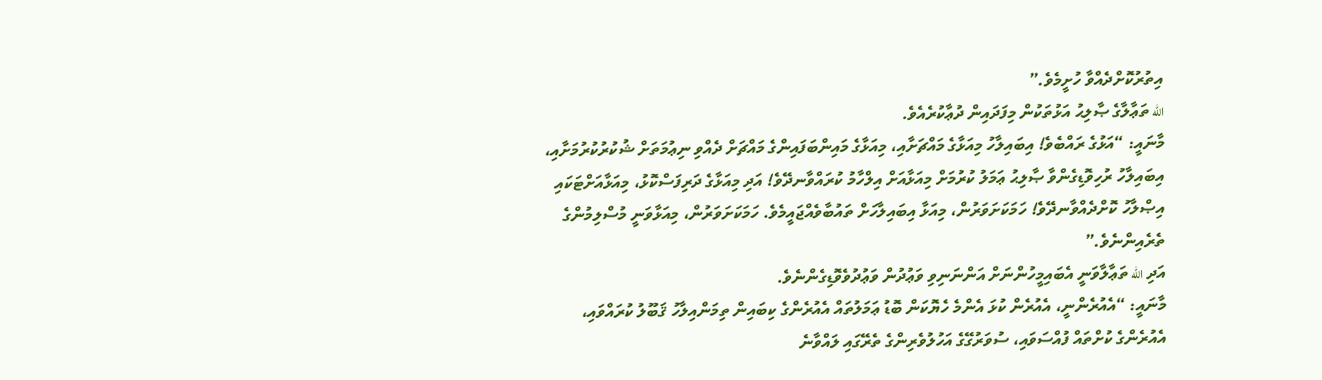އިތުރުކޮށްދެއްވާ ހުށީމެވެ.”
الله ތަޢާލާގެ ޞާލިޙު އަޅުތަކުން މިފަދައިން ދުޢާކުރެއެވެ.
މާނައީ: “އަޅުގެ ރައްބެވެ! އިބައިލާހު މިއަޅާގެ މައްޗަށާއި، މިއަޅާގެ މައިންބަފައިންގެ މައްޗަށް ދެއްވި ނިޢުމަތަށް ޝުކުރުކުރުމަށާއި، އިބައިލާހު ރުހިވޮޑިގެންވާ ޞާލިޙު ޢަމަލު ކުރުމަށް މިއަޅާއަށް އިލްހާމު ކުރައްވާނދޭވެ! އަދި މިއަޅާގެ ދަރިފަސްކޮޅު، މިއަޅާއަށްޓަކައި އިޞްލާހު ކޮށްދެއްވާނދޭވެ! ހަމަކަށަވަރުން، މިއަޅާ އިބައިލާހަށް ތައުބާވެއްޖައީމެވެ. ހަމަކަށަވަރުން، މިއަޅާވަނީ މުސްލިމުންގެ ތެރެއިންނެވެ.”
އަދި الله ތަޢާލާވަނީ އެބައިމީހުންނަށް އަންނަނިވި ވަޢުދުން ވަޢުދުވެވޮޑިގެންނެވެ.
މާނައީ: “އެއުރެންނީ، އެއުރެން ކުޅަ އެންމެ ހެޔޮކަން ބޮޑު ޢަމަލުތައް އެއުރެންގެ ކިބައިން ތިމަންއިލާހު ޤަބޫލު ކުރައްވައި، އެއުރެންގެ ކުށްތައް ފުއްސަވައި، ސުވަރުގޭގެ އަހުލުވެރިންގެ ތެރޭގައި ލައްވާނެ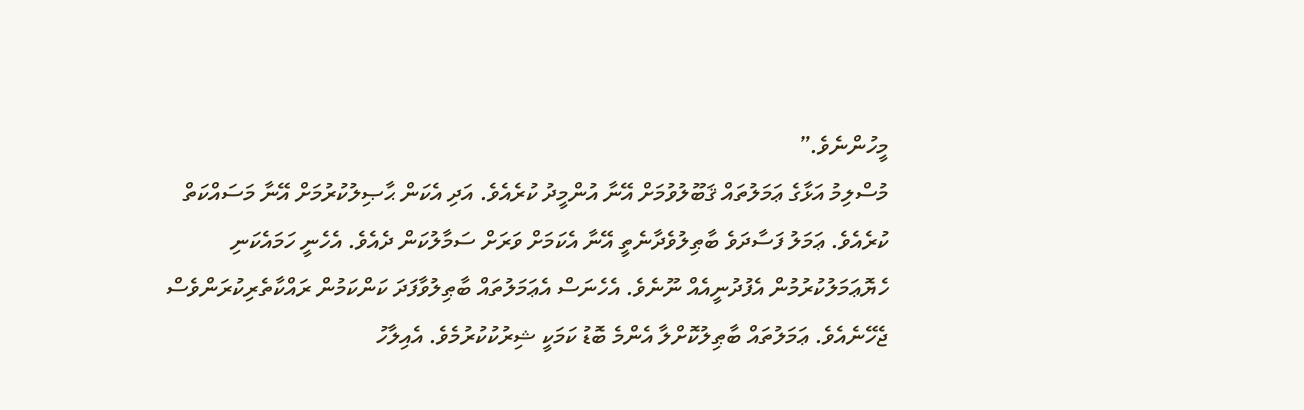މީހުންނެވެ.”
މުސްލިމު އަޅާގެ ޢަމަލުތައް ޤަބޫލުވުމަށް އޭނާ އުންމީދު ކުރެއެވެ. އަދި އެކަން ޙާޞިލުކުރުމަށް އޭނާ މަސައްކަތް ކުރެއެވެ. ޢަމަލު ފަސާދަވެ ބާޠިލުވެދާނެތީ އޭނާ އެކަމަށް ވަރަށް ސަމާލުކަން ދެއެވެ. އެހެނީ ހަމައެކަނި ހެޔޮޢަމަލުކުރުމުން އެފުދުނީއެއް ނޫނެވެ. އެހެނަސް އެޢަމަލުތައް ބާޠިލުވާފަދަ ކަންކަމުން ރައްކާތެރިކުރަންވެސް ޖެހޭނެއެވެ. ޢަމަލުތައް ބާޠިލުކޮށްލާ އެންމެ ބޮޑު ކަމަކީ ޝިރުކުކުރުމެވެ. އެއިލާހު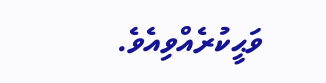ވަޙީކުރެއްވިއެވެ.